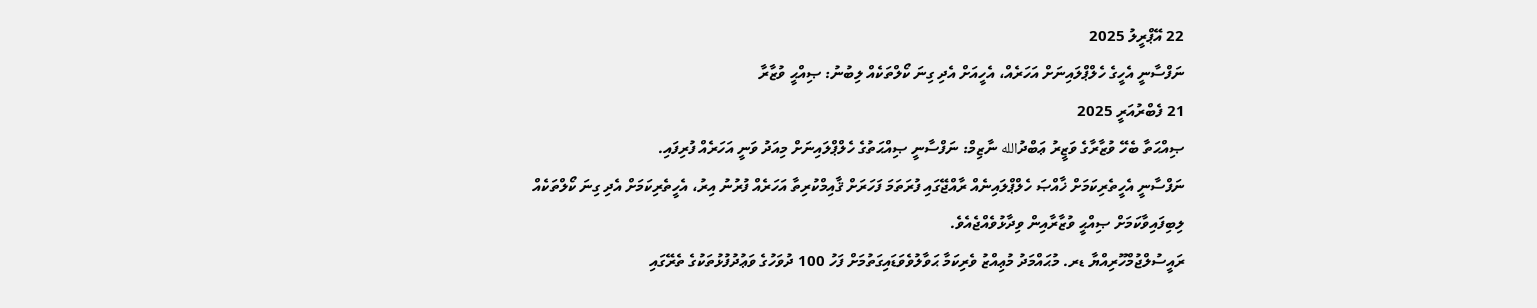22 އޭޕްރީލު 2025
ނަފްސާނީ އެހީގެ ހެލްޕްލައިނަށް އަހަރެއް، އެހީއަށް އެދި ގިނަ ކޯލްތަކެއް ލިބުނު: ޞިއްޙީ ވުޒާރާ
21 ފެބްރުއަރީ 2025
ޞިއްޙަތާ ބެހޭ ވުޒާރާގެ ވަޒީރު ޢަބްދުالله ނާޒިމް: ނަފްސާނީ ޞިއްޙަތުގެ ހެލްޕްލައިނަށް މިއަދު ވަނީ އަހަރެއް ފުރިފައި.
ނަފްސާނީ އެހީތެރިކަމަށް ޚާއްޞަ ހެލްޕްލައިނެއް ރާއްޖޭގައި ފުރަތަމަ ފަހަރަށް ޤާއިމްކުރިތާ އަހަރެއް ފުރުނު އިރު، އެހީތެރިކަމަށް އެދި ގިނަ ކޯލްތަކެއް ލިބިފައިވާކަމަށް ޞިއްޙީ ވުޒާރާއިން ވިދާޅުވެއްޖެއެވެ.
ރައީސުލްޖުމްހޫރިއްޔާ ޑރ. މުޙައްމަދު މުޢިއްޒު ވެރިކަމާ ޙަވާލުވެވަޑައިގަތުމަށް ފަހު 100 ދުވަހުގެ ވަޢުދުފުޅުތަކުގެ ތެރޭގައި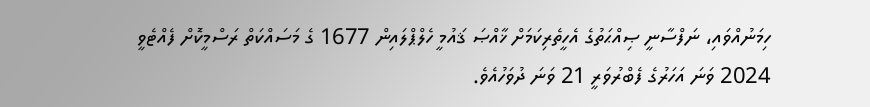ހިމަނުއްވައި، ނަފްސާނީ ޞިއްޙަތުގެ އެހީތެރިކަމަށް ޚާއްޞަ ޤައުމީ ހެލްޕްލައިން 1677 ގެ މަސައްކަތް ރަސްމީކޮށް ފެއްޓެވީ 2024 ވަނަ އަހަރުގެ ފެބްރުވަރީ 21 ވަނަ ދުވަހުއެވެ.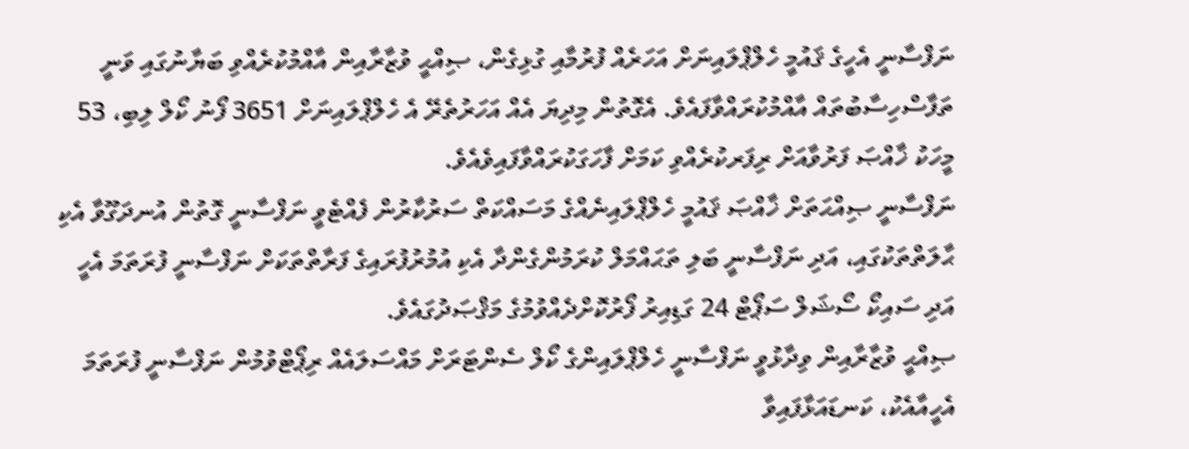ނަފްސާނީ އެހީގެ ޤައުމީ ހެލްޕްލައިނަށް އަހަރެއް ފުރުމާއި ގުޅިގެން، ޞިއްޙީ ވުޒާރާއިން އާއްމުކުރެއްވި ބަޔާނުގައި ވަނީ ތަފާސްހިސާބުތައް އާއްމުކުރައްވާފައެވެ. އެގޮތުން މިދިޔަ އެއް އަހަރުތެރޭ އެ ހެލްޕްލައިނަށް 3651 ފޯނު ކޯލް ލިބި، 53 މީހަކު ޚާއްޞަ ފަރުވާއަށް ރިފަރކުރެއްވި ކަމަށް ފާހަގަކުރައްވާފައިވެއެވެ.
ނަފްސާނީ ޞިއްޙަތަށް ޚާއްޞަ ޤައުމީ ހެލްޕްލައިނެއްގެ މަސައްކަތް ސަރުކާރުން ފެއްޓެވީ ނަފްސާނީ ގޮތުން އުނދަގޫވާ އެކި ޙާލަތްތަކުގައި، އަދި ނަފްސާނީ ބަލި ތަޙައްމަލް ކުރަމުންގެންދާ އެކި އުމުރުފުރައިގެ ފަރާތްތަކަށް ނަފްސާނީ ފުރަތަމަ އެހީ އަދި ސައިކޯ ސޯޝަލް ސަޕޯޓް 24 ގަޑިއިރު ފޯރުކޮށްދެއްވުމުގެ މަޤްޞަދުގައެވެ.
ޞިއްޙީ ވުޒާރާއިން ވިދާޅުވީ ނަފްސާނީ ހެލްޕްލައިންގެ ކޯލް ސެންޓަރަށް މައްސަލައެއް ރިޕޯޓްވުމުން ނަފްސާނީ ފުރަތަމަ އެހީއާއެކު، ކަނޑައަޅާފައިވާ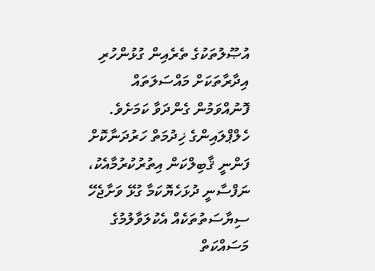އުޞޫލުތަކުގެ ތެރެއިން ގުޅުންހުރި އިދާރާތަކަށް މައްސަލަތައް ފޮނުއްވަމުން ގެންދަވާ ކަމަށެވެ.
ހެލްޕްލައިންގެ ޚިދުމަތް ހަރުދަނާކޮށް ފަންނީ ޤާބިލްކަން އިތުރުކުރުމާއެކު، ނަފްސާނީ ދުޅަހެޔޮކަމާ ގުޅޭ ވަށާޖެހޭ ސިޔާސަތުތަކެއް އެކުލަވާލުމުގެ މަސައްކަތް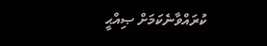ކުރައްވާނެކަމަށް ޞިއްޙީ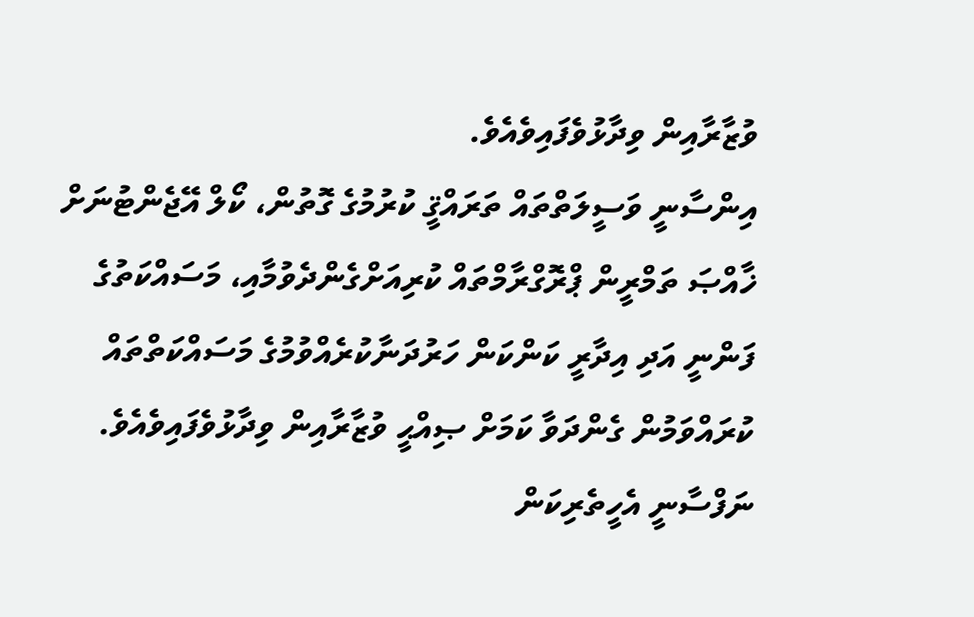ވުޒާރާއިން ވިދާޅުވެފައިވެއެވެ.
އިންސާނީ ވަސީލަތްތައް ތަރައްޤީ ކުރުމުގެ ގޮތުން، ކޯލް އޭޖެންޓުނަށް ޚާއްޞަ ތަމްރީން ޕްރޮގްރާމްތައް ކުރިއަށްގެންދެވުމާއި، މަސައްކަތުގެ ފަންނީ އަދި އިދާރީ ކަންކަން ހަރުދަނާކުރެއްވުމުގެ މަސައްކަތްތައް ކުރައްވަމުން ގެންދަވާ ކަމަށް ޞިއްޙީ ވުޒާރާއިން ވިދާޅުވެފައިވެއެވެ.
ނަފްސާނީ އެހީތެރިކަން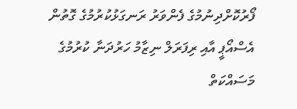ފޯރުކޮށްދިނުމުގެ ފެންވަރު ރަނގަޅުކުރުމުގެ ގޮތުން އެސްއޯޕީ އާއި ރިފަރަލް ނިޒާމު ހަރުދަނާ ކުރުމުގެ މަސައްކަތް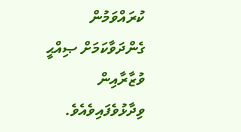ކުރައްވަމުން ގެންދަވާކަމަށް ޞިއްޙީ ވުޒާރާއިން ވިދާޅުވެފައިވެއެވެ.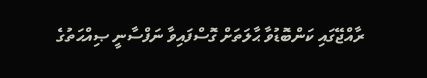ރާއްޖޭގައި ކަންބޮޑުވާ ޙާލަތަށް ގޮސްފައިވާ ނަފްސާނީ ޞިއްޙަތުގެ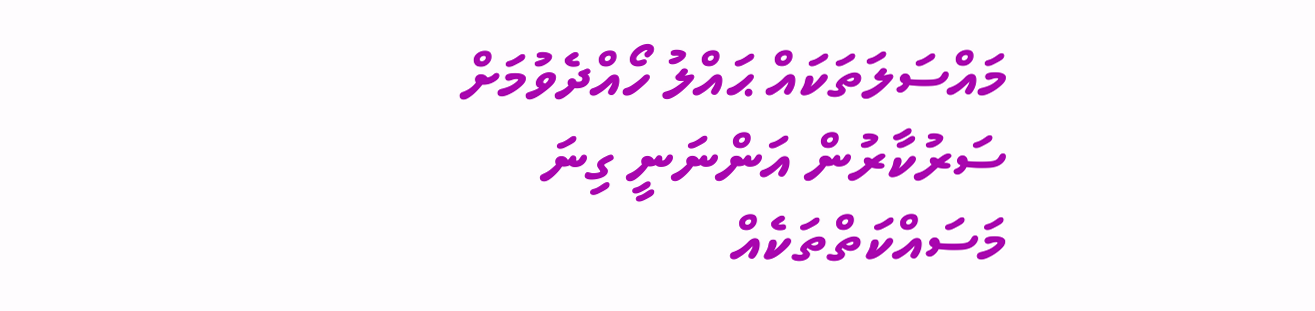މައްސަލަތަކައް ޙައްލު ހޯއްދެވުމަށް ސަރުކާރުން އަންނަނީ ގިނަ މަސައްކަތްތަކެއް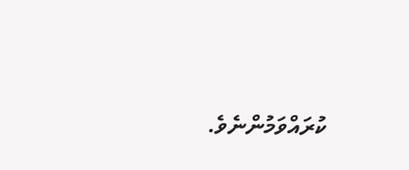ކުރައްވަމުންނެވެ.